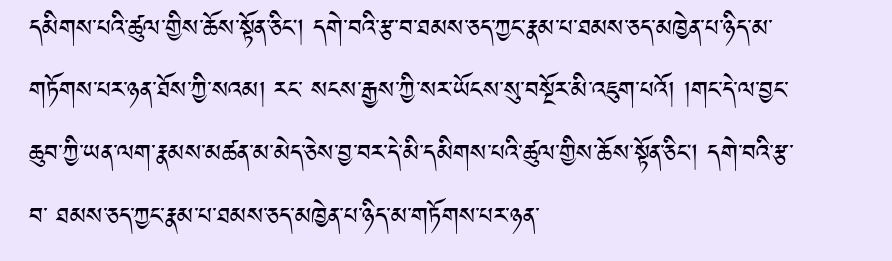དམིགས་པའི་ཚུལ་གྱིས་ཆོས་སྟོན་ཅིང། དགེ་བའི་རྩ་བ་ཐམས་ཅད་ཀྱང་རྣམ་པ་ཐམས་ཅད་མཁྱེན་པ་ཉིད་མ་གཏོགས་པར་ཉན་ཐོས་ཀྱི་སའམ། རང་ སངས་རྒྱས་ཀྱི་སར་ཡོངས་སུ་བསྔོར་མི་འཇུག་པའོ། །གང་དེ་ལ་བྱང་ཆུབ་ཀྱི་ཡན་ལག་རྣམས་མཚན་མ་མེད་ཅེས་བྱ་བར་དེ་མི་དམིགས་པའི་ཚུལ་གྱིས་ཆོས་སྟོན་ཅིང། དགེ་བའི་རྩ་བ་ ཐམས་ཅད་ཀྱང་རྣམ་པ་ཐམས་ཅད་མཁྱེན་པ་ཉིད་མ་གཏོགས་པར་ཉན་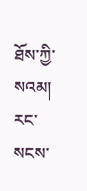ཐོས་ཀྱི་སའམ། རང་སངས་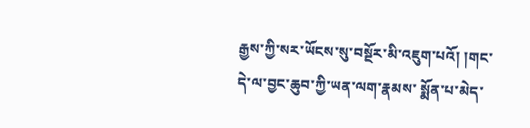རྒྱས་ཀྱི་སར་ཡོངས་སུ་བསྔོར་མི་འཇུག་པའོ། །གང་དེ་ལ་བྱང་ཆུབ་ཀྱི་ཡན་ལག་རྣམས་ སྨོན་པ་མེད་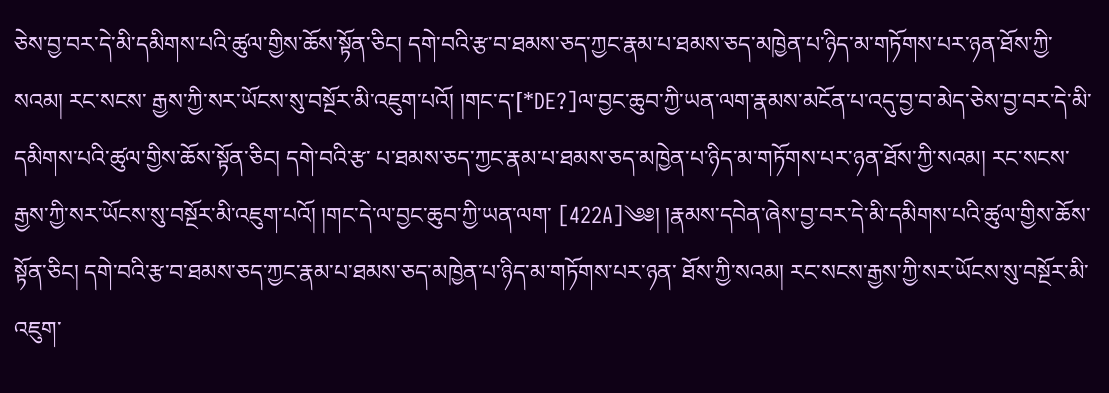ཅེས་བྱ་བར་དེ་མི་དམིགས་པའི་ཚུལ་གྱིས་ཆོས་སྟོན་ཅིང། དགེ་བའི་རྩ་བ་ཐམས་ཅད་ཀྱང་རྣམ་པ་ཐམས་ཅད་མཁྱེན་པ་ཉིད་མ་གཏོགས་པར་ཉན་ཐོས་ཀྱི་སའམ། རང་སངས་ རྒྱས་ཀྱི་སར་ཡོངས་སུ་བསྔོར་མི་འཇུག་པའོ། །གང་ད་[*DE?]ལ་བྱང་ཆུབ་ཀྱི་ཡན་ལག་རྣམས་མངོན་པ་འདུ་བྱ་བ་མེད་ཅེས་བྱ་བར་དེ་མི་དམིགས་པའི་ཚུལ་གྱིས་ཆོས་སྟོན་ཅིང། དགེ་བའི་རྩ་ པ་ཐམས་ཅད་ཀྱང་རྣམ་པ་ཐམས་ཅད་མཁྱེན་པ་ཉིད་མ་གཏོགས་པར་ཉན་ཐོས་ཀྱི་སའམ། རང་སངས་རྒྱས་ཀྱི་སར་ཡོངས་སུ་བསྔོར་མི་འཇུག་པའོ། །གང་དེ་ལ་བྱང་ཆུབ་ཀྱི་ཡན་ལག་ [422A]༄༅། །རྣམས་དབེན་ཞེས་བྱ་བར་དེ་མི་དམིགས་པའི་ཚུལ་གྱིས་ཆོས་སྟོན་ཅིང། དགེ་བའི་རྩ་བ་ཐམས་ཅད་ཀྱང་རྣམ་པ་ཐམས་ཅད་མཁྱེན་པ་ཉིད་མ་གཏོགས་པར་ཉན་ ཐོས་ཀྱི་སའམ། རང་སངས་རྒྱས་ཀྱི་སར་ཡོངས་སུ་བསྔོར་མི་འཇུག་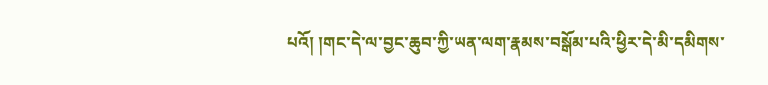པའོ། །གང་དེ་ལ་བྱང་ཆུབ་ཀྱི་ཡན་ལག་རྣམས་བསྒོམ་པའི་ཕྱིར་དེ་མི་དམིགས་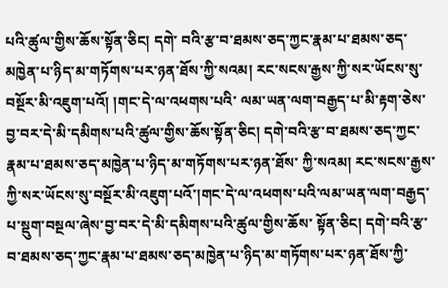པའི་ཚུལ་གྱིས་ཆོས་སྟོན་ཅིང། དགེ་ བའི་རྩ་བ་ཐམས་ཅད་ཀྱང་རྣམ་པ་ཐམས་ཅད་མཁྱེན་པ་ཉིད་མ་གཏོགས་པར་ཉན་ཐོས་ཀྱི་སའམ། རང་སངས་རྒྱས་ཀྱི་སར་ཡོངས་སུ་བསྔོར་མི་འཇུག་པའོ། །གང་དེ་ལ་འཕགས་པའི་ ལམ་ཡན་ལག་བརྒྱད་པ་མི་རྟག་ཅེས་བྱ་བར་དེ་མི་དམིགས་པའི་ཚུལ་གྱིས་ཆོས་སྟོན་ཅིང། དགེ་བའི་རྩ་བ་ཐམས་ཅད་ཀྱང་རྣམ་པ་ཐམས་ཅད་མཁྱེན་པ་ཉིད་མ་གཏོགས་པར་ཉན་ཐོས་ ཀྱི་སའམ། རང་སངས་རྒྱས་ཀྱི་སར་ཡོངས་སུ་བསྔོར་མི་འཇུག་པའོ་།གང་དེ་ལ་འཕགས་པའི་ལམ་ཡན་ལག་བརྒྱད་པ་སྡུག་བསྔལ་ཞེས་བྱ་བར་དེ་མི་དམིགས་པའི་ཚུལ་གྱིས་ཆོས་ སྟོན་ཅིང། དགེ་བའི་རྩ་བ་ཐམས་ཅད་ཀྱང་རྣམ་པ་ཐམས་ཅད་མཁྱེན་པ་ཉིད་མ་གཏོགས་པར་ཉན་ཐོས་ཀྱི་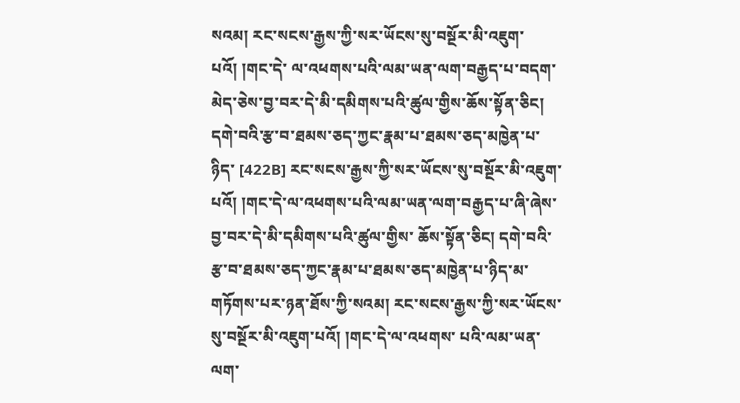སའམ། རང་སངས་རྒྱས་ཀྱི་སར་ཡོངས་སུ་བསྔོར་མི་འཇུག་པའོ། །གང་དེ་ ལ་འཕགས་པའི་ལམ་ཡན་ལག་བརྒྱད་པ་བདག་མེད་ཅེས་བྱ་བར་དེ་མི་དམིགས་པའི་ཚུལ་གྱིས་ཆོས་སྟོན་ཅིང། དགེ་བའི་རྩ་བ་ཐམས་ཅད་ཀྱང་རྣམ་པ་ཐམས་ཅད་མཁྱེན་པ་ཉིད་ [422B] རང་སངས་རྒྱས་ཀྱི་སར་ཡོངས་སུ་བསྔོར་མི་འཇུག་པའོ། །གང་དེ་ལ་འཕགས་པའི་ལམ་ཡན་ལག་བརྒྱད་པ་ཞི་ཞེས་བྱ་བར་དེ་མི་དམིགས་པའི་ཚུལ་གྱིས་ ཆོས་སྟོན་ཅིང། དགེ་བའི་རྩ་བ་ཐམས་ཅད་ཀྱང་རྣམ་པ་ཐམས་ཅད་མཁྱེན་པ་ཉིད་མ་གཏོགས་པར་ཉན་ཐོས་ཀྱི་སའམ། རང་སངས་རྒྱས་ཀྱི་སར་ཡོངས་སུ་བསྔོར་མི་འཇུག་པའོ། །གང་དེ་ལ་འཕགས་ པའི་ལམ་ཡན་ལག་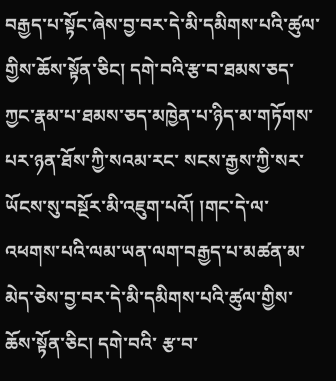བརྒྱད་པ་སྟོང་ཞེས་བྱ་བར་དེ་མི་དམིགས་པའི་ཚུལ་གྱིས་ཆོས་སྟོན་ཅིང། དགེ་བའི་རྩ་བ་ཐམས་ཅད་ཀྱང་རྣམ་པ་ཐམས་ཅད་མཁྱེན་པ་ཉིད་མ་གཏོགས་པར་ཉན་ཐོས་ཀྱི་སའམ་རང་ སངས་རྒྱས་ཀྱི་སར་ཡོངས་སུ་བསྔོར་མི་འཇུག་པའོ། །གང་དེ་ལ་འཕགས་པའི་ལམ་ཡན་ལག་བརྒྱད་པ་མཚན་མ་མེད་ཅེས་བྱ་བར་དེ་མི་དམིགས་པའི་ཚུལ་གྱིས་ཆོས་སྟོན་ཅིང། དགེ་བའི་ རྩ་བ་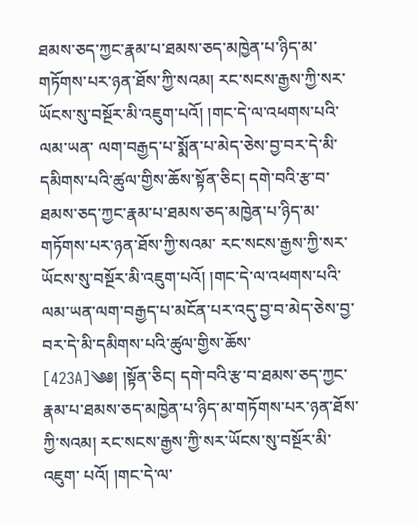ཐམས་ཅད་ཀྱང་རྣམ་པ་ཐམས་ཅད་མཁྱེན་པ་ཉིད་མ་གཏོགས་པར་ཉན་ཐོས་ཀྱི་སའམ། རང་སངས་རྒྱས་ཀྱི་སར་ཡོངས་སུ་བསྔོར་མི་འཇུག་པའོ། །གང་དེ་ལ་འཕགས་པའི་ལམ་ཡན་ ལག་བརྒྱད་པ་སྨོན་པ་མེད་ཅེས་བྱ་བར་དེ་མི་དམིགས་པའི་ཚུལ་གྱིས་ཆོས་སྟོན་ཅིང། དགེ་བའི་རྩ་བ་ཐམས་ཅད་ཀྱང་རྣམ་པ་ཐམས་ཅད་མཁྱེན་པ་ཉིད་མ་གཏོགས་པར་ཉན་ཐོས་ཀྱི་སའམ་ རང་སངས་རྒྱས་ཀྱི་སར་ཡོངས་སུ་བསྔོར་མི་འཇུག་པའོ། །གང་དེ་ལ་འཕགས་པའི་ལམ་ཡན་ལག་བརྒྱད་པ་མངོན་པར་འདུ་བྱ་བ་མེད་ཅེས་བྱ་བར་དེ་མི་དམིགས་པའི་ཚུལ་གྱིས་ཆོས་ [423A]༄༅། །སྟོན་ཅིང། དགེ་བའི་རྩ་བ་ཐམས་ཅད་ཀྱང་རྣམ་པ་ཐམས་ཅད་མཁྱེན་པ་ཉིད་མ་གཏོགས་པར་ཉན་ཐོས་ཀྱི་སའམ། རང་སངས་རྒྱས་ཀྱི་སར་ཡོངས་སུ་བསྔོར་མི་འཇུག་ པའོ། །གང་དེ་ལ་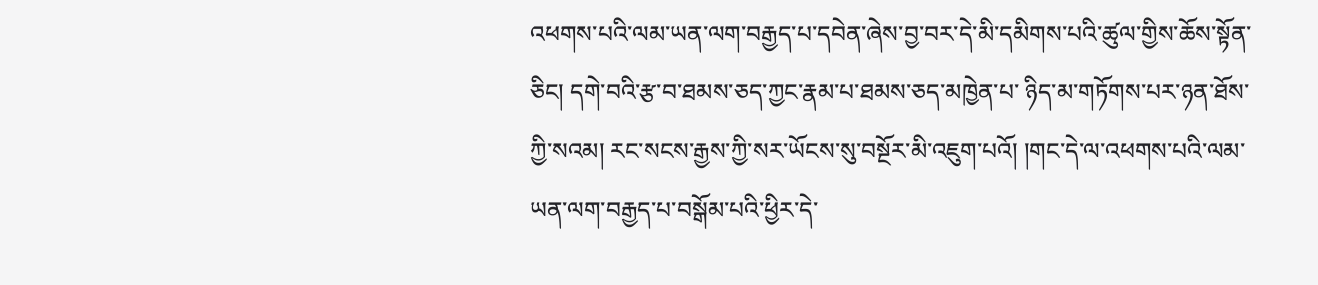འཕགས་པའི་ལམ་ཡན་ལག་བརྒྱད་པ་དབེན་ཞེས་བྱ་བར་དེ་མི་དམིགས་པའི་ཚུལ་གྱིས་ཆོས་སྟོན་ཅིང། དགེ་བའི་རྩ་བ་ཐམས་ཅད་ཀྱང་རྣམ་པ་ཐམས་ཅད་མཁྱེན་པ་ ཉིད་མ་གཏོགས་པར་ཉན་ཐོས་ཀྱི་སའམ། རང་སངས་རྒྱས་ཀྱི་སར་ཡོངས་སུ་བསྔོར་མི་འཇུག་པའོ། །གང་དེ་ལ་འཕགས་པའི་ལམ་ཡན་ལག་བརྒྱད་པ་བསྒོམ་པའི་ཕྱིར་དེ་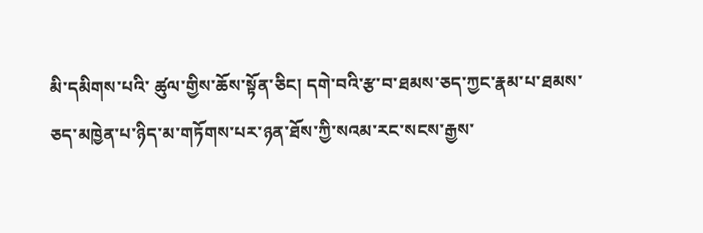མི་དམིགས་པའི་ ཚུལ་གྱིས་ཆོས་སྟོན་ཅིང། དགེ་བའི་རྩ་བ་ཐམས་ཅད་ཀྱང་རྣམ་པ་ཐམས་ཅད་མཁྱེན་པ་ཉིད་མ་གཏོགས་པར་ཉན་ཐོས་ཀྱི་སའམ་རང་སངས་རྒྱས་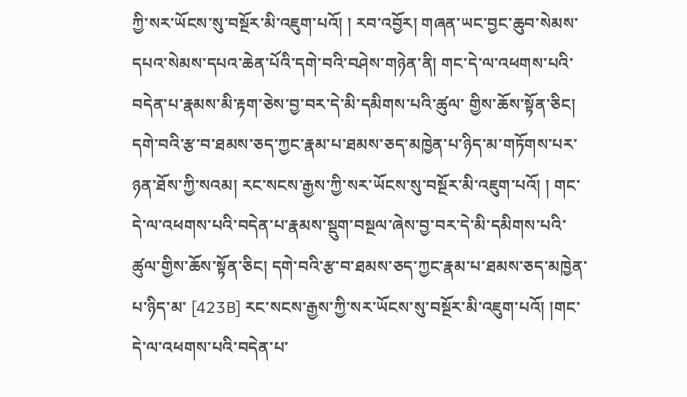ཀྱི་སར་ཡོངས་སུ་བསྔོར་མི་འཇུག་པའོ། ། རབ་འབྱོར། གཞན་ཡང་བྱང་ཆུབ་སེམས་དཔའ་སེམས་དཔའ་ཆེན་པོའི་དགེ་བའི་བཤེས་གཉེན་ནི། གང་དེ་ལ་འཕགས་པའི་བདེན་པ་རྣམས་མི་རྟག་ཅེས་བྱ་བར་དེ་མི་དམིགས་པའི་ཚུལ་ གྱིས་ཆོས་སྟོན་ཅིང། དགེ་བའི་རྩ་བ་ཐམས་ཅད་ཀྱང་རྣམ་པ་ཐམས་ཅད་མཁྱེན་པ་ཉིད་མ་གཏོགས་པར་ཉན་ཐོས་ཀྱི་སའམ། རང་སངས་རྒྱས་ཀྱི་སར་ཡོངས་སུ་བསྔོར་མི་འཇུག་པའོ། ། གང་དེ་ལ་འཕགས་པའི་བདེན་པ་རྣམས་སྡུག་བསྔལ་ཞེས་བྱ་བར་དེ་མི་དམིགས་པའི་ཚུལ་གྱིས་ཆོས་སྟོན་ཅིང། དགེ་བའི་རྩ་བ་ཐམས་ཅད་ཀྱང་རྣམ་པ་ཐམས་ཅད་མཁྱེན་པ་ཉིད་མ་ [423B] རང་སངས་རྒྱས་ཀྱི་སར་ཡོངས་སུ་བསྔོར་མི་འཇུག་པའོ། །གང་དེ་ལ་འཕགས་པའི་བདེན་པ་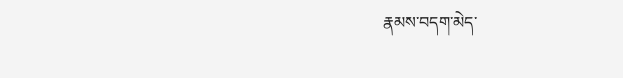རྣམས་བདག་མེད་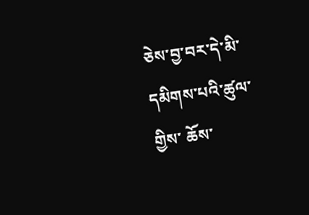ཅེས་བྱ་བར་དེ་མི་དམིགས་པའི་ཚུལ་གྱིས་ ཆོས་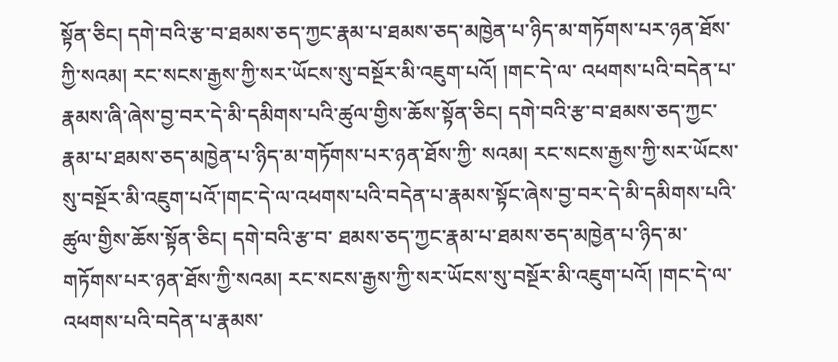སྟོན་ཅིང། དགེ་བའི་རྩ་བ་ཐམས་ཅད་ཀྱང་རྣམ་པ་ཐམས་ཅད་མཁྱེན་པ་ཉིད་མ་གཏོགས་པར་ཉན་ཐོས་ཀྱི་སའམ། རང་སངས་རྒྱས་ཀྱི་སར་ཡོངས་སུ་བསྔོར་མི་འཇུག་པའོ། །གང་དེ་ལ་ འཕགས་པའི་བདེན་པ་རྣམས་ཞི་ཞེས་བྱ་བར་དེ་མི་དམིགས་པའི་ཚུལ་གྱིས་ཆོས་སྟོན་ཅིང། དགེ་བའི་རྩ་བ་ཐམས་ཅད་ཀྱང་རྣམ་པ་ཐམས་ཅད་མཁྱེན་པ་ཉིད་མ་གཏོགས་པར་ཉན་ཐོས་ཀྱི་ སའམ། རང་སངས་རྒྱས་ཀྱི་སར་ཡོངས་སུ་བསྔོར་མི་འཇུག་པའོ་།གང་དེ་ལ་འཕགས་པའི་བདེན་པ་རྣམས་སྟོང་ཞེས་བྱ་བར་དེ་མི་དམིགས་པའི་ཚུལ་གྱིས་ཆོས་སྟོན་ཅིང། དགེ་བའི་རྩ་བ་ ཐམས་ཅད་ཀྱང་རྣམ་པ་ཐམས་ཅད་མཁྱེན་པ་ཉིད་མ་གཏོགས་པར་ཉན་ཐོས་ཀྱི་སའམ། རང་སངས་རྒྱས་ཀྱི་སར་ཡོངས་སུ་བསྔོར་མི་འཇུག་པའོ། །གང་དེ་ལ་འཕགས་པའི་བདེན་པ་རྣམས་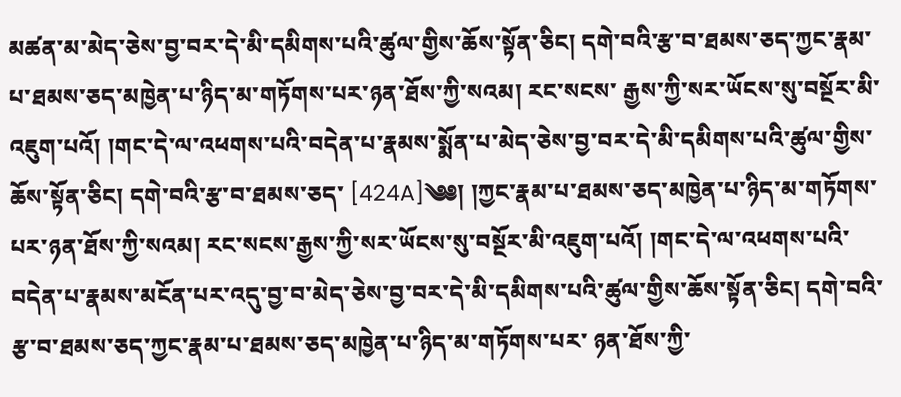མཚན་མ་མེད་ཅེས་བྱ་བར་དེ་མི་དམིགས་པའི་ཚུལ་གྱིས་ཆོས་སྟོན་ཅིང། དགེ་བའི་རྩ་བ་ཐམས་ཅད་ཀྱང་རྣམ་པ་ཐམས་ཅད་མཁྱེན་པ་ཉིད་མ་གཏོགས་པར་ཉན་ཐོས་ཀྱི་སའམ། རང་སངས་ རྒྱས་ཀྱི་སར་ཡོངས་སུ་བསྔོར་མི་འཇུག་པའོ། །གང་དེ་ལ་འཕགས་པའི་བདེན་པ་རྣམས་སྨོན་པ་མེད་ཅེས་བྱ་བར་དེ་མི་དམིགས་པའི་ཚུལ་གྱིས་ཆོས་སྟོན་ཅིང། དགེ་བའི་རྩ་བ་ཐམས་ཅད་ [424A]༄༅། །ཀྱང་རྣམ་པ་ཐམས་ཅད་མཁྱེན་པ་ཉིད་མ་གཏོགས་པར་ཉན་ཐོས་ཀྱི་སའམ། རང་སངས་རྒྱས་ཀྱི་སར་ཡོངས་སུ་བསྔོར་མི་འཇུག་པའོ། །གང་དེ་ལ་འཕགས་པའི་ བདེན་པ་རྣམས་མངོན་པར་འདུ་བྱ་བ་མེད་ཅེས་བྱ་བར་དེ་མི་དམིགས་པའི་ཚུལ་གྱིས་ཆོས་སྟོན་ཅིང། དགེ་བའི་རྩ་བ་ཐམས་ཅད་ཀྱང་རྣམ་པ་ཐམས་ཅད་མཁྱེན་པ་ཉིད་མ་གཏོགས་པར་ ཉན་ཐོས་ཀྱི་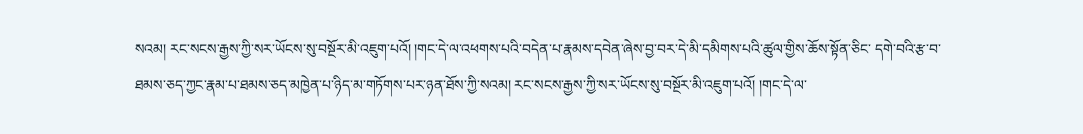སའམ། རང་སངས་རྒྱས་ཀྱི་སར་ཡོངས་སུ་བསྔོར་མི་འཇུག་པའོ། །གང་དེ་ལ་འཕགས་པའི་བདེན་པ་རྣམས་དབེན་ཞེས་བྱ་བར་དེ་མི་དམིགས་པའི་ཚུལ་གྱིས་ཆོས་སྟོན་ཅིང་ དགེ་བའི་རྩ་བ་ཐམས་ཅད་ཀྱང་རྣམ་པ་ཐམས་ཅད་མཁྱེན་པ་ཉིད་མ་གཏོགས་པར་ཉན་ཐོས་ཀྱི་སའམ། རང་སངས་རྒྱས་ཀྱི་སར་ཡོངས་སུ་བསྔོར་མི་འཇུག་པའོ། །གང་དེ་ལ་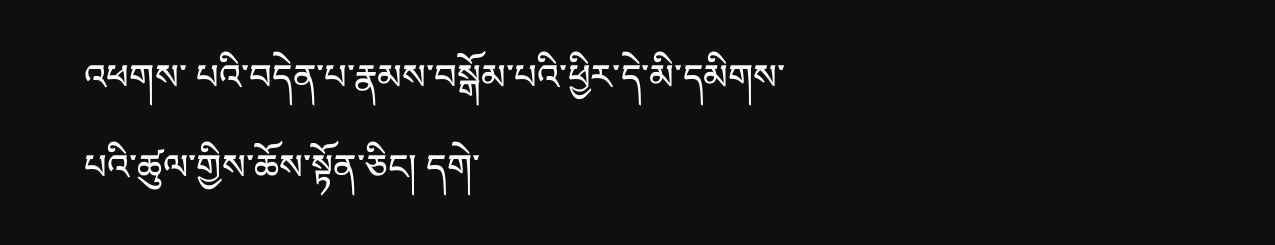འཕགས་ པའི་བདེན་པ་རྣམས་བསྒོམ་པའི་ཕྱིར་དེ་མི་དམིགས་པའི་ཚུལ་གྱིས་ཆོས་སྟོན་ཅིང། དགེ་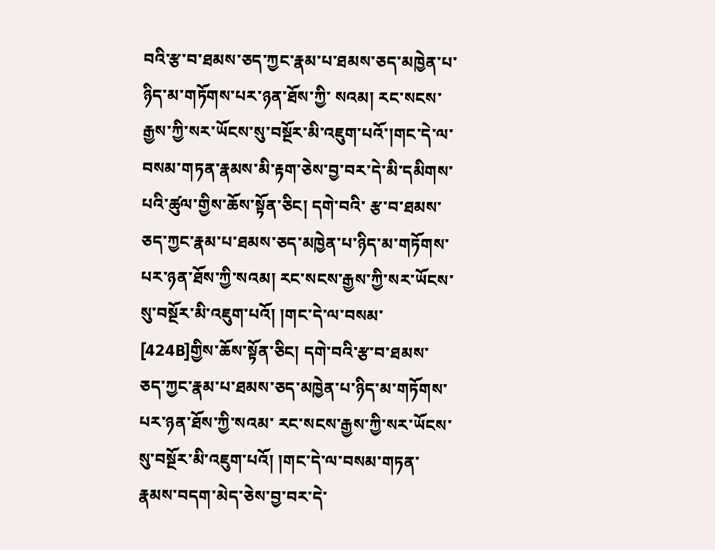བའི་རྩ་བ་ཐམས་ཅད་ཀྱང་རྣམ་པ་ཐམས་ཅད་མཁྱེན་པ་ཉིད་མ་གཏོགས་པར་ཉན་ཐོས་ཀྱི་ སའམ། རང་སངས་རྒྱས་ཀྱི་སར་ཡོངས་སུ་བསྔོར་མི་འཇུག་པའོ་།གང་དེ་ལ་བསམ་གཏན་རྣམས་མི་རྟག་ཅེས་བྱ་བར་དེ་མི་དམིགས་པའི་ཚུལ་གྱིས་ཆོས་སྟོན་ཅིང། དགེ་བའི་ རྩ་བ་ཐམས་ཅད་ཀྱང་རྣམ་པ་ཐམས་ཅད་མཁྱེན་པ་ཉིད་མ་གཏོགས་པར་ཉན་ཐོས་ཀྱི་སའམ། རང་སངས་རྒྱས་ཀྱི་སར་ཡོངས་སུ་བསྔོར་མི་འཇུག་པའོ། །གང་དེ་ལ་བསམ་ [424B]གྱིས་ཆོས་སྟོན་ཅིང། དགེ་བའི་རྩ་བ་ཐམས་ཅད་ཀྱང་རྣམ་པ་ཐམས་ཅད་མཁྱེན་པ་ཉིད་མ་གཏོགས་པར་ཉན་ཐོས་ཀྱི་སའམ་ རང་སངས་རྒྱས་ཀྱི་སར་ཡོངས་སུ་བསྔོར་མི་འཇུག་པའོ། །གང་དེ་ལ་བསམ་གཏན་རྣམས་བདག་མེད་ཅེས་བྱ་བར་དེ་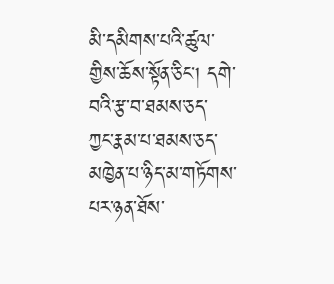མི་དམིགས་པའི་ཚུལ་གྱིས་ཆོས་སྟོན་ཅིང། དགེ་བའི་རྩ་བ་ཐམས་ཅད་ ཀྱང་རྣམ་པ་ཐམས་ཅད་མཁྱེན་པ་ཉིད་མ་གཏོགས་པར་ཉན་ཐོས་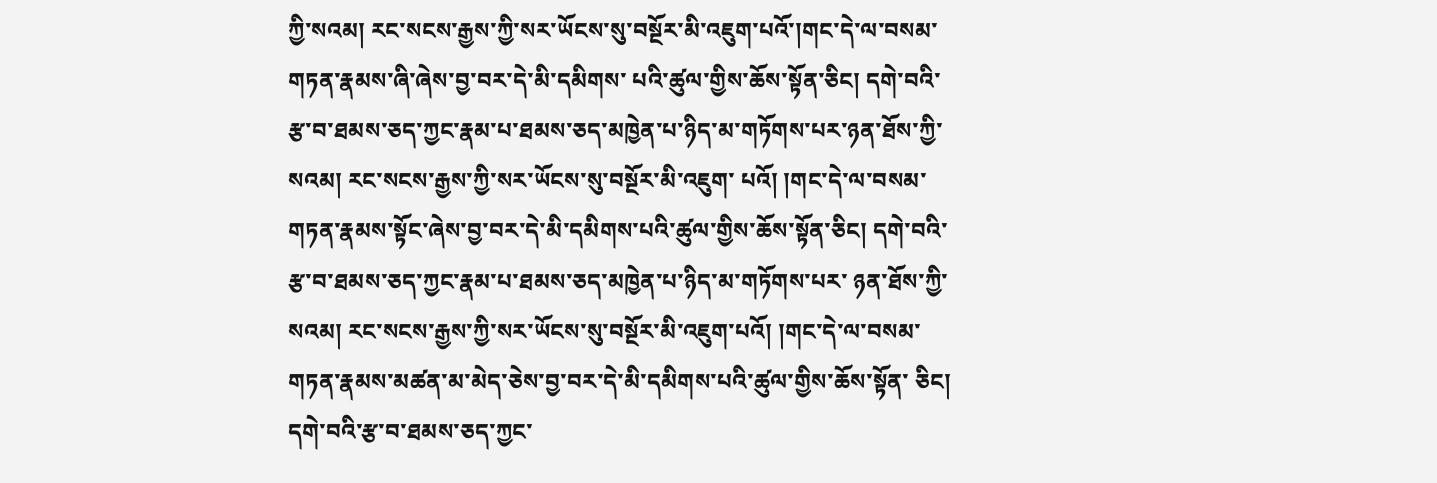ཀྱི་སའམ། རང་སངས་རྒྱས་ཀྱི་སར་ཡོངས་སུ་བསྔོར་མི་འཇུག་པའོ་།གང་དེ་ལ་བསམ་གཏན་རྣམས་ཞི་ཞེས་བྱ་བར་དེ་མི་དམིགས་ པའི་ཚུལ་གྱིས་ཆོས་སྟོན་ཅིང། དགེ་བའི་རྩ་བ་ཐམས་ཅད་ཀྱང་རྣམ་པ་ཐམས་ཅད་མཁྱེན་པ་ཉིད་མ་གཏོགས་པར་ཉན་ཐོས་ཀྱི་སའམ། རང་སངས་རྒྱས་ཀྱི་སར་ཡོངས་སུ་བསྔོར་མི་འཇུག་ པའོ། །གང་དེ་ལ་བསམ་གཏན་རྣམས་སྟོང་ཞེས་བྱ་བར་དེ་མི་དམིགས་པའི་ཚུལ་གྱིས་ཆོས་སྟོན་ཅིང། དགེ་བའི་རྩ་བ་ཐམས་ཅད་ཀྱང་རྣམ་པ་ཐམས་ཅད་མཁྱེན་པ་ཉིད་མ་གཏོགས་པར་ ཉན་ཐོས་ཀྱི་སའམ། རང་སངས་རྒྱས་ཀྱི་སར་ཡོངས་སུ་བསྔོར་མི་འཇུག་པའོ། །གང་དེ་ལ་བསམ་གཏན་རྣམས་མཚན་མ་མེད་ཅེས་བྱ་བར་དེ་མི་དམིགས་པའི་ཚུལ་གྱིས་ཆོས་སྟོན་ ཅིང། དགེ་བའི་རྩ་བ་ཐམས་ཅད་ཀྱང་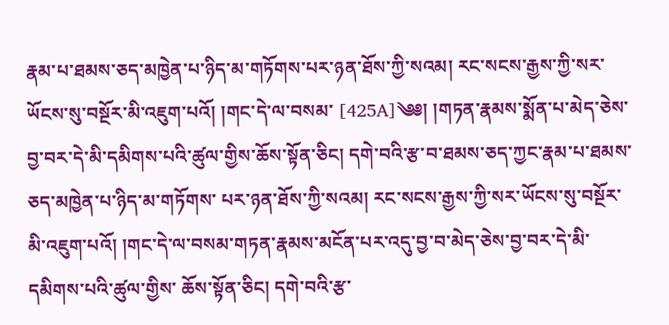རྣམ་པ་ཐམས་ཅད་མཁྱེན་པ་ཉིད་མ་གཏོགས་པར་ཉན་ཐོས་ཀྱི་སའམ། རང་སངས་རྒྱས་ཀྱི་སར་ཡོངས་སུ་བསྔོར་མི་འཇུག་པའོ། །གང་དེ་ལ་བསམ་ [425A]༄༅། །གཏན་རྣམས་སྨོན་པ་མེད་ཅེས་བྱ་བར་དེ་མི་དམིགས་པའི་ཚུལ་གྱིས་ཆོས་སྟོན་ཅིང། དགེ་བའི་རྩ་བ་ཐམས་ཅད་ཀྱང་རྣམ་པ་ཐམས་ཅད་མཁྱེན་པ་ཉིད་མ་གཏོགས་ པར་ཉན་ཐོས་ཀྱི་སའམ། རང་སངས་རྒྱས་ཀྱི་སར་ཡོངས་སུ་བསྔོར་མི་འཇུག་པའོ། །གང་དེ་ལ་བསམ་གཏན་རྣམས་མངོན་པར་འདུ་བྱ་བ་མེད་ཅེས་བྱ་བར་དེ་མི་དམིགས་པའི་ཚུལ་གྱིས་ ཆོས་སྟོན་ཅིང། དགེ་བའི་རྩ་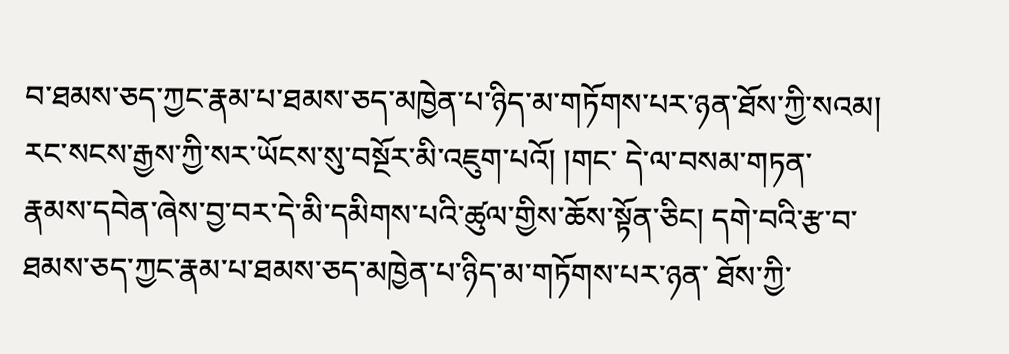བ་ཐམས་ཅད་ཀྱང་རྣམ་པ་ཐམས་ཅད་མཁྱེན་པ་ཉིད་མ་གཏོགས་པར་ཉན་ཐོས་ཀྱི་སའམ། རང་སངས་རྒྱས་ཀྱི་སར་ཡོངས་སུ་བསྔོར་མི་འཇུག་པའོ། །གང་ དེ་ལ་བསམ་གཏན་རྣམས་དབེན་ཞེས་བྱ་བར་དེ་མི་དམིགས་པའི་ཚུལ་གྱིས་ཆོས་སྟོན་ཅིང། དགེ་བའི་རྩ་བ་ཐམས་ཅད་ཀྱང་རྣམ་པ་ཐམས་ཅད་མཁྱེན་པ་ཉིད་མ་གཏོགས་པར་ཉན་ ཐོས་ཀྱི་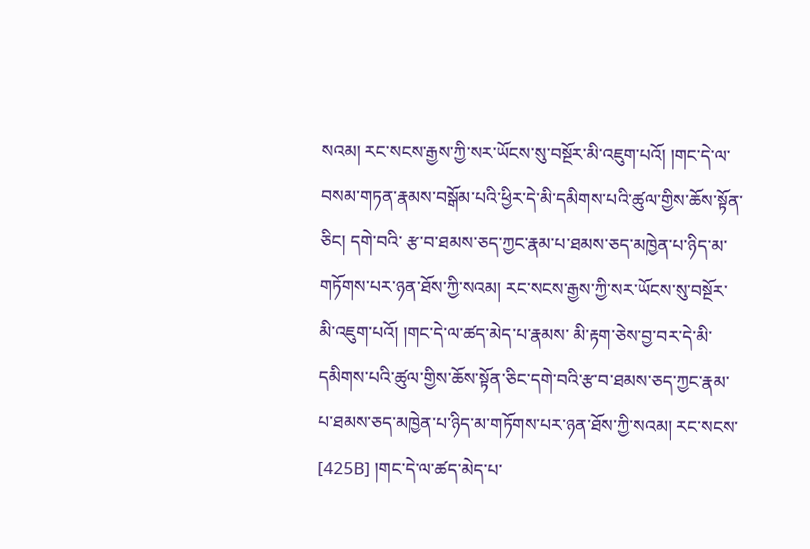སའམ། རང་སངས་རྒྱས་ཀྱི་སར་ཡོངས་སུ་བསྔོར་མི་འཇུག་པའོ། །གང་དེ་ལ་བསམ་གཏན་རྣམས་བསྒོམ་པའི་ཕྱིར་དེ་མི་དམིགས་པའི་ཚུལ་གྱིས་ཆོས་སྟོན་ཅིང། དགེ་བའི་ རྩ་བ་ཐམས་ཅད་ཀྱང་རྣམ་པ་ཐམས་ཅད་མཁྱེན་པ་ཉིད་མ་གཏོགས་པར་ཉན་ཐོས་ཀྱི་སའམ། རང་སངས་རྒྱས་ཀྱི་སར་ཡོངས་སུ་བསྔོར་མི་འཇུག་པའོ། །གང་དེ་ལ་ཚད་མེད་པ་རྣམས་ མི་རྟག་ཅེས་བྱ་བར་དེ་མི་དམིགས་པའི་ཚུལ་གྱིས་ཆོས་སྟོན་ཅིང་དགེ་བའི་རྩ་བ་ཐམས་ཅད་ཀྱང་རྣམ་པ་ཐམས་ཅད་མཁྱེན་པ་ཉིད་མ་གཏོགས་པར་ཉན་ཐོས་ཀྱི་སའམ། རང་སངས་ [425B] །གང་དེ་ལ་ཚད་མེད་པ་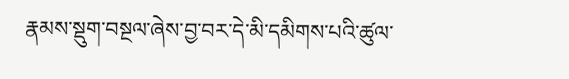རྣམས་སྡུག་བསྔལ་ཞེས་བྱ་བར་དེ་མི་དམིགས་པའི་ཚུལ་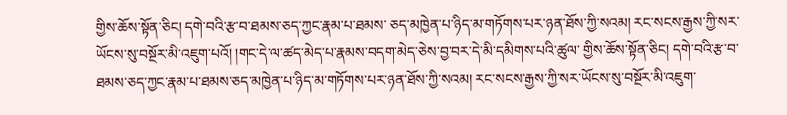གྱིས་ཆོས་སྟོན་ཅིང། དགེ་བའི་རྩ་བ་ཐམས་ཅད་ཀྱང་རྣམ་པ་ཐམས་ ཅད་མཁྱེན་པ་ཉིད་མ་གཏོགས་པར་ཉན་ཐོས་ཀྱི་སའམ། རང་སངས་རྒྱས་ཀྱི་སར་ཡོངས་སུ་བསྔོར་མི་འཇུག་པའོ། །གང་དེ་ལ་ཚད་མེད་པ་རྣམས་བདག་མེད་ཅེས་བྱ་བར་དེ་མི་དམིགས་པའི་ཚུལ་ གྱིས་ཆོས་སྟོན་ཅིང། དགེ་བའི་རྩ་བ་ཐམས་ཅད་ཀྱང་རྣམ་པ་ཐམས་ཅད་མཁྱེན་པ་ཉིད་མ་གཏོགས་པར་ཉན་ཐོས་ཀྱི་སའམ། རང་སངས་རྒྱས་ཀྱི་སར་ཡོངས་སུ་བསྔོར་མི་འཇུག་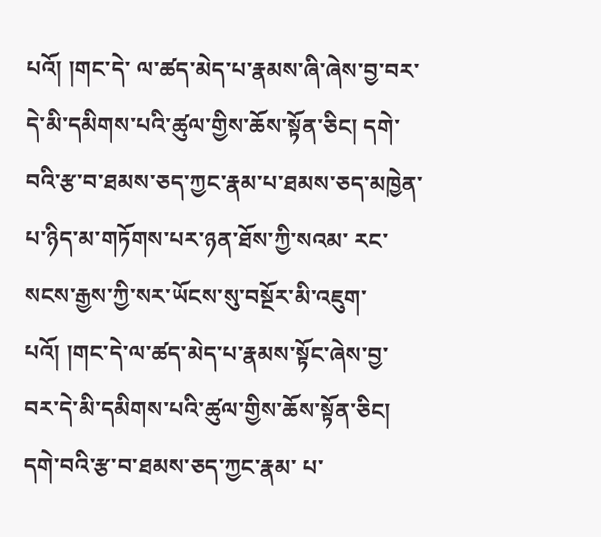པའོ། །གང་དེ་ ལ་ཚད་མེད་པ་རྣམས་ཞི་ཞེས་བྱ་བར་དེ་མི་དམིགས་པའི་ཚུལ་གྱིས་ཆོས་སྟོན་ཅིང། དགེ་བའི་རྩ་བ་ཐམས་ཅད་ཀྱང་རྣམ་པ་ཐམས་ཅད་མཁྱེན་པ་ཉིད་མ་གཏོགས་པར་ཉན་ཐོས་ཀྱི་སའམ་ རང་སངས་རྒྱས་ཀྱི་སར་ཡོངས་སུ་བསྔོར་མི་འཇུག་པའོ། །གང་དེ་ལ་ཚད་མེད་པ་རྣམས་སྟོང་ཞེས་བྱ་བར་དེ་མི་དམིགས་པའི་ཚུལ་གྱིས་ཆོས་སྟོན་ཅིང། དགེ་བའི་རྩ་བ་ཐམས་ཅད་ཀྱང་རྣམ་ པ་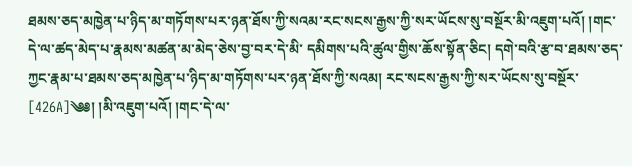ཐམས་ཅད་མཁྱེན་པ་ཉིད་མ་གཏོགས་པར་ཉན་ཐོས་ཀྱི་སའམ་རང་སངས་རྒྱས་ཀྱི་སར་ཡོངས་སུ་བསྔོར་མི་འཇུག་པའོ། །གང་དེ་ལ་ཚད་མེད་པ་རྣམས་མཚན་མ་མེད་ཅེས་བྱ་བར་དེ་མི་ དམིགས་པའི་ཚུལ་གྱིས་ཆོས་སྟོན་ཅིང། དགེ་བའི་རྩ་བ་ཐམས་ཅད་ཀྱང་རྣམ་པ་ཐམས་ཅད་མཁྱེན་པ་ཉིད་མ་གཏོགས་པར་ཉན་ཐོས་ཀྱི་སའམ། རང་སངས་རྒྱས་ཀྱི་སར་ཡོངས་སུ་བསྔོར་ [426A]༄༅། །མི་འཇུག་པའོ། །གང་དེ་ལ་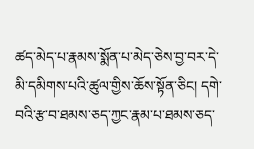ཚད་མེད་པ་རྣམས་སྨོན་པ་མེད་ཅེས་བྱ་བར་དེ་མི་དམིགས་པའི་ཚུལ་གྱིས་ཆོས་སྟོན་ཅིང། དགེ་བའི་རྩ་བ་ཐམས་ཅད་ཀྱང་རྣམ་པ་ཐམས་ཅད་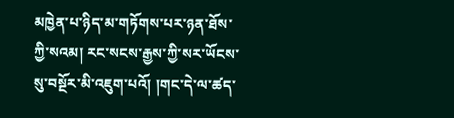མཁྱེན་པ་ཉིད་མ་གཏོགས་པར་ཉན་ཐོས་ཀྱི་སའམ། རང་སངས་རྒྱས་ཀྱི་སར་ཡོངས་སུ་བསྔོར་མི་འཇུག་པའོ། །གང་དེ་ལ་ཚད་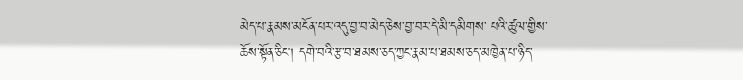མེད་པ་རྣམས་མངོན་པར་འདུ་བྱ་བ་མེད་ཅེས་བྱ་བར་དེ་མི་དམིགས་ པའི་ཚུལ་གྱིས་ཆོས་སྟོན་ཅིང། དགེ་བའི་རྩ་བ་ཐམས་ཅད་ཀྱང་རྣམ་པ་ཐམས་ཅད་མཁྱེན་པ་ཉིད་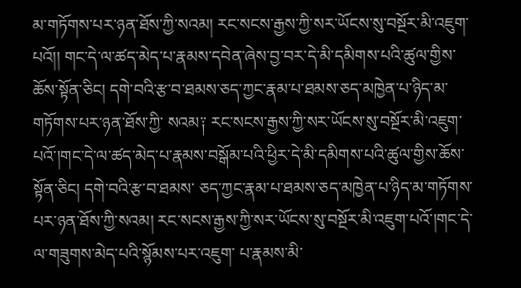མ་གཏོགས་པར་ཉན་ཐོས་ཀྱི་སའམ། རང་སངས་རྒྱས་ཀྱི་སར་ཡོངས་སུ་བསྔོར་མི་འཇུག་པའོ།། གང་དེ་ལ་ཚད་མེད་པ་རྣམས་དབེན་ཞེས་བྱ་བར་དེ་མི་དམིགས་པའི་ཚུལ་གྱིས་ཆོས་སྟོན་ཅིང། དགེ་བའི་རྩ་བ་ཐམས་ཅད་ཀྱང་རྣམ་པ་ཐམས་ཅད་མཁྱེན་པ་ཉིད་མ་གཏོགས་པར་ཉན་ཐོས་ཀྱི་ སའམ༑ རང་སངས་རྒྱས་ཀྱི་སར་ཡོངས་སུ་བསྔོར་མི་འཇུག་པའོ་།གང་དེ་ལ་ཚད་མེད་པ་རྣམས་བསྒོམ་པའི་ཕྱིར་དེ་མི་དམིགས་པའི་ཚུལ་གྱིས་ཆོས་སྟོན་ཅིང། དགེ་བའི་རྩ་བ་ཐམས་ ཅད་ཀྱང་རྣམ་པ་ཐམས་ཅད་མཁྱེན་པ་ཉིད་མ་གཏོགས་པར་ཉན་ཐོས་ཀྱི་སའམ། རང་སངས་རྒྱས་ཀྱི་སར་ཡོངས་སུ་བསྔོར་མི་འཇུག་པའོ་།གང་དེ་ལ་གཟུགས་མེད་པའི་སྙོམས་པར་འཇུག་ པ་རྣམས་མི་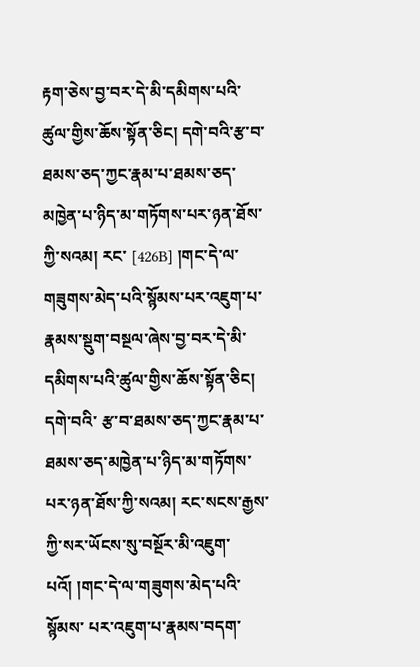རྟག་ཅེས་བྱ་བར་དེ་མི་དམིགས་པའི་ཚུལ་གྱིས་ཆོས་སྟོན་ཅིང། དགེ་བའི་རྩ་བ་ཐམས་ཅད་ཀྱང་རྣམ་པ་ཐམས་ཅད་མཁྱེན་པ་ཉིད་མ་གཏོགས་པར་ཉན་ཐོས་ཀྱི་སའམ། རང་ [426B] །གང་དེ་ལ་གཟུགས་མེད་པའི་སྙོམས་པར་འཇུག་པ་རྣམས་སྡུག་བསྔལ་ཞེས་བྱ་བར་དེ་མི་དམིགས་པའི་ཚུལ་གྱིས་ཆོས་སྟོན་ཅིང། དགེ་བའི་ རྩ་བ་ཐམས་ཅད་ཀྱང་རྣམ་པ་ཐམས་ཅད་མཁྱེན་པ་ཉིད་མ་གཏོགས་པར་ཉན་ཐོས་ཀྱི་སའམ། རང་སངས་རྒྱས་ཀྱི་སར་ཡོངས་སུ་བསྔོར་མི་འཇུག་པའོ། །གང་དེ་ལ་གཟུགས་མེད་པའི་སྙོམས་ པར་འཇུག་པ་རྣམས་བདག་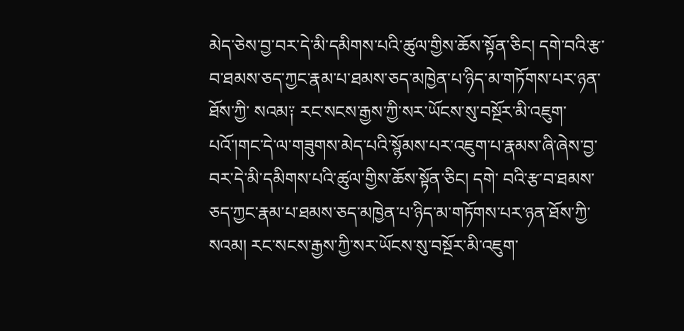མེད་ཅེས་བྱ་བར་དེ་མི་དམིགས་པའི་ཚུལ་གྱིས་ཆོས་སྟོན་ཅིང། དགེ་བའི་རྩ་བ་ཐམས་ཅད་ཀྱང་རྣམ་པ་ཐམས་ཅད་མཁྱེན་པ་ཉིད་མ་གཏོགས་པར་ཉན་ཐོས་ཀྱི་ སའམ༑ རང་སངས་རྒྱས་ཀྱི་སར་ཡོངས་སུ་བསྔོར་མི་འཇུག་པའོ་།གང་དེ་ལ་གཟུགས་མེད་པའི་སྙོམས་པར་འཇུག་པ་རྣམས་ཞི་ཞེས་བྱ་བར་དེ་མི་དམིགས་པའི་ཚུལ་གྱིས་ཆོས་སྟོན་ཅིང། དགེ་ བའི་རྩ་བ་ཐམས་ཅད་ཀྱང་རྣམ་པ་ཐམས་ཅད་མཁྱེན་པ་ཉིད་མ་གཏོགས་པར་ཉན་ཐོས་ཀྱི་སའམ། རང་སངས་རྒྱས་ཀྱི་སར་ཡོངས་སུ་བསྔོར་མི་འཇུག་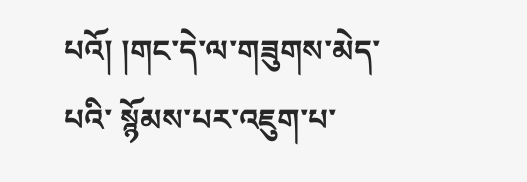པའོ། །གང་དེ་ལ་གཟུགས་མེད་པའི་ སྙོམས་པར་འཇུག་པ་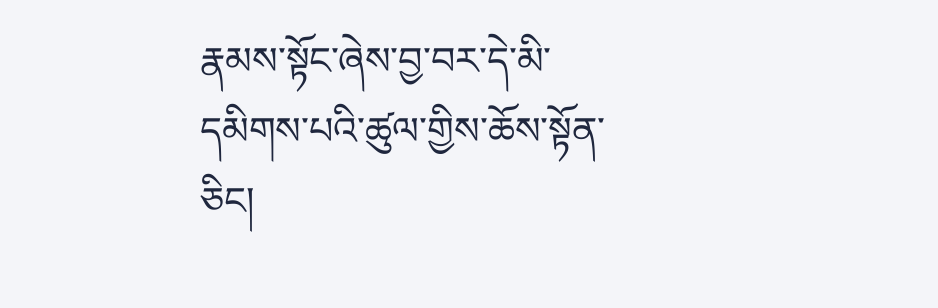རྣམས་སྟོང་ཞེས་བྱ་བར་དེ་མི་དམིགས་པའི་ཚུལ་གྱིས་ཆོས་སྟོན་ཅིང།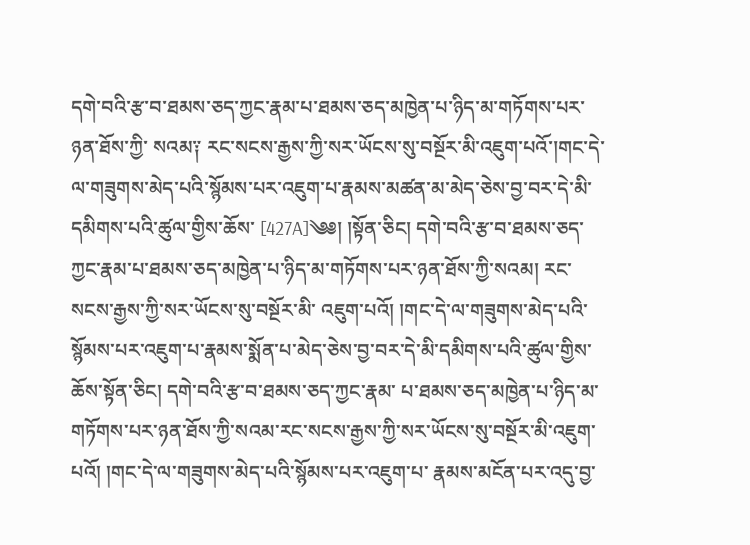དགེ་བའི་རྩ་བ་ཐམས་ཅད་ཀྱང་རྣམ་པ་ཐམས་ཅད་མཁྱེན་པ་ཉིད་མ་གཏོགས་པར་ཉན་ཐོས་ཀྱི་ སའམ༑ རང་སངས་རྒྱས་ཀྱི་སར་ཡོངས་སུ་བསྔོར་མི་འཇུག་པའོ་།གང་དེ་ལ་གཟུགས་མེད་པའི་སྙོམས་པར་འཇུག་པ་རྣམས་མཚན་མ་མེད་ཅེས་བྱ་བར་དེ་མི་དམིགས་པའི་ཚུལ་གྱིས་ཆོས་ [427A]༄༅། །སྟོན་ཅིང། དགེ་བའི་རྩ་བ་ཐམས་ཅད་ཀྱང་རྣམ་པ་ཐམས་ཅད་མཁྱེན་པ་ཉིད་མ་གཏོགས་པར་ཉན་ཐོས་ཀྱི་སའམ། རང་སངས་རྒྱས་ཀྱི་སར་ཡོངས་སུ་བསྔོར་མི་ འཇུག་པའོ། །གང་དེ་ལ་གཟུགས་མེད་པའི་སྙོམས་པར་འཇུག་པ་རྣམས་སྨོན་པ་མེད་ཅེས་བྱ་བར་དེ་མི་དམིགས་པའི་ཚུལ་གྱིས་ཆོས་སྟོན་ཅིང། དགེ་བའི་རྩ་བ་ཐམས་ཅད་ཀྱང་རྣམ་ པ་ཐམས་ཅད་མཁྱེན་པ་ཉིད་མ་གཏོགས་པར་ཉན་ཐོས་ཀྱི་སའམ་རང་སངས་རྒྱས་ཀྱི་སར་ཡོངས་སུ་བསྔོར་མི་འཇུག་པའོ། །གང་དེ་ལ་གཟུགས་མེད་པའི་སྙོམས་པར་འཇུག་པ་ རྣམས་མངོན་པར་འདུ་བྱ་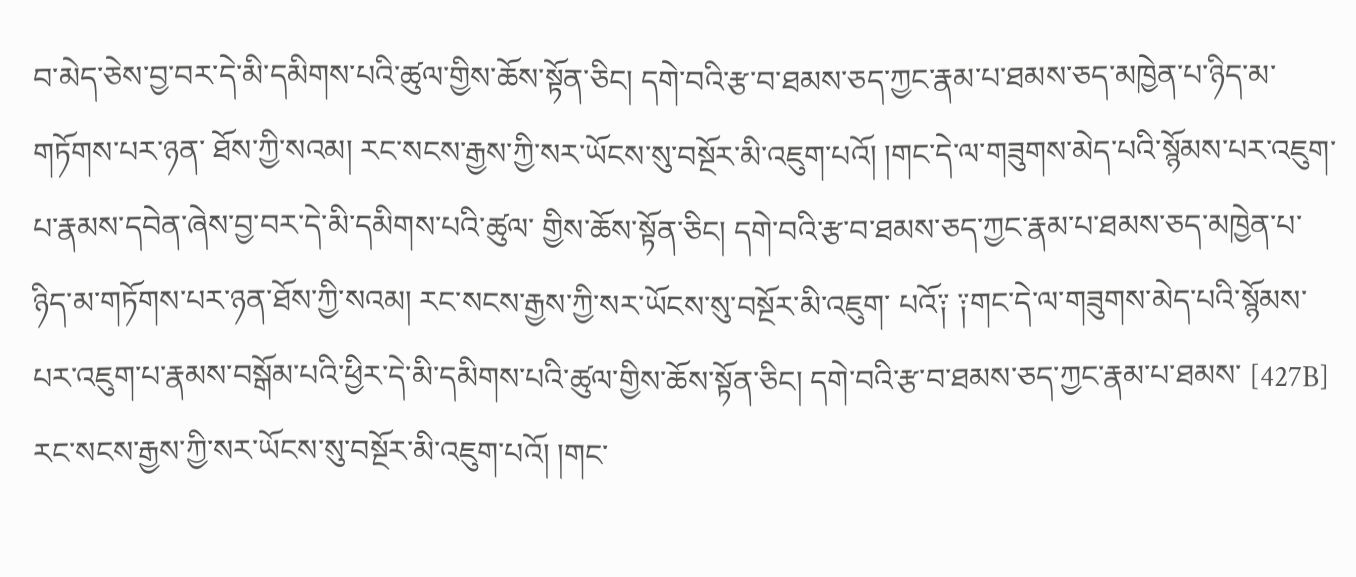བ་མེད་ཅེས་བྱ་བར་དེ་མི་དམིགས་པའི་ཚུལ་གྱིས་ཆོས་སྟོན་ཅིང། དགེ་བའི་རྩ་བ་ཐམས་ཅད་ཀྱང་རྣམ་པ་ཐམས་ཅད་མཁྱེན་པ་ཉིད་མ་གཏོགས་པར་ཉན་ ཐོས་ཀྱི་སའམ། རང་སངས་རྒྱས་ཀྱི་སར་ཡོངས་སུ་བསྔོར་མི་འཇུག་པའོ། །གང་དེ་ལ་གཟུགས་མེད་པའི་སྙོམས་པར་འཇུག་པ་རྣམས་དབེན་ཞེས་བྱ་བར་དེ་མི་དམིགས་པའི་ཚུལ་ གྱིས་ཆོས་སྟོན་ཅིང། དགེ་བའི་རྩ་བ་ཐམས་ཅད་ཀྱང་རྣམ་པ་ཐམས་ཅད་མཁྱེན་པ་ཉིད་མ་གཏོགས་པར་ཉན་ཐོས་ཀྱི་སའམ། རང་སངས་རྒྱས་ཀྱི་སར་ཡོངས་སུ་བསྔོར་མི་འཇུག་ པའོ༑ ༑གང་དེ་ལ་གཟུགས་མེད་པའི་སྙོམས་པར་འཇུག་པ་རྣམས་བསྒོམ་པའི་ཕྱིར་དེ་མི་དམིགས་པའི་ཚུལ་གྱིས་ཆོས་སྟོན་ཅིང། དགེ་བའི་རྩ་བ་ཐམས་ཅད་ཀྱང་རྣམ་པ་ཐམས་ [427B] རང་སངས་རྒྱས་ཀྱི་སར་ཡོངས་སུ་བསྔོར་མི་འཇུག་པའོ། །གང་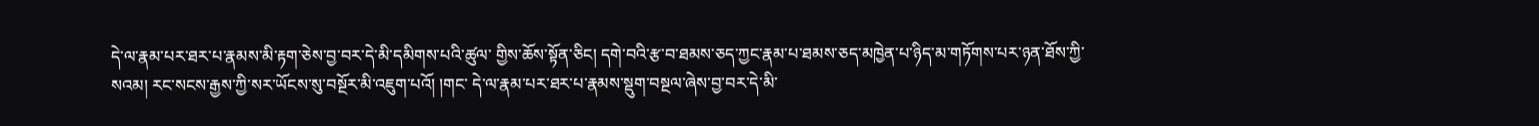དེ་ལ་རྣམ་པར་ཐར་པ་རྣམས་མི་རྟག་ཅེས་བྱ་བར་དེ་མི་དམིགས་པའི་ཚུལ་ གྱིས་ཆོས་སྟོན་ཅིང། དགེ་བའི་རྩ་བ་ཐམས་ཅད་ཀྱང་རྣམ་པ་ཐམས་ཅད་མཁྱེན་པ་ཉིད་མ་གཏོགས་པར་ཉན་ཐོས་ཀྱི་སའམ། རང་སངས་རྒྱས་ཀྱི་སར་ཡོངས་སུ་བསྔོར་མི་འཇུག་པའོ། །གང་ དེ་ལ་རྣམ་པར་ཐར་པ་རྣམས་སྡུག་བསྔལ་ཞེས་བྱ་བར་དེ་མི་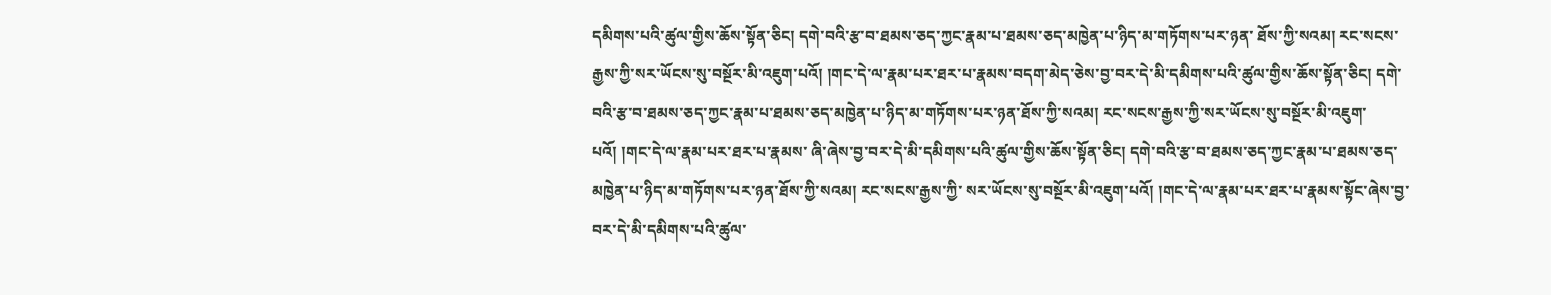དམིགས་པའི་ཚུལ་གྱིས་ཆོས་སྟོན་ཅིང། དགེ་བའི་རྩ་བ་ཐམས་ཅད་ཀྱང་རྣམ་པ་ཐམས་ཅད་མཁྱེན་པ་ཉིད་མ་གཏོགས་པར་ཉན་ ཐོས་ཀྱི་སའམ། རང་སངས་རྒྱས་ཀྱི་སར་ཡོངས་སུ་བསྔོར་མི་འཇུག་པའོ། །གང་དེ་ལ་རྣམ་པར་ཐར་པ་རྣམས་བདག་མེད་ཅེས་བྱ་བར་དེ་མི་དམིགས་པའི་ཚུལ་གྱིས་ཆོས་སྟོན་ཅིང། དགེ་ བའི་རྩ་བ་ཐམས་ཅད་ཀྱང་རྣམ་པ་ཐམས་ཅད་མཁྱེན་པ་ཉིད་མ་གཏོགས་པར་ཉན་ཐོས་ཀྱི་སའམ། རང་སངས་རྒྱས་ཀྱི་སར་ཡོངས་སུ་བསྔོར་མི་འཇུག་པའོ། །གང་དེ་ལ་རྣམ་པར་ཐར་པ་རྣམས་ ཞི་ཞེས་བྱ་བར་དེ་མི་དམིགས་པའི་ཚུལ་གྱིས་ཆོས་སྟོན་ཅིང། དགེ་བའི་རྩ་བ་ཐམས་ཅད་ཀྱང་རྣམ་པ་ཐམས་ཅད་མཁྱེན་པ་ཉིད་མ་གཏོགས་པར་ཉན་ཐོས་ཀྱི་སའམ། རང་སངས་རྒྱས་ཀྱི་ སར་ཡོངས་སུ་བསྔོར་མི་འཇུག་པའོ། །གང་དེ་ལ་རྣམ་པར་ཐར་པ་རྣམས་སྟོང་ཞེས་བྱ་བར་དེ་མི་དམིགས་པའི་ཚུལ་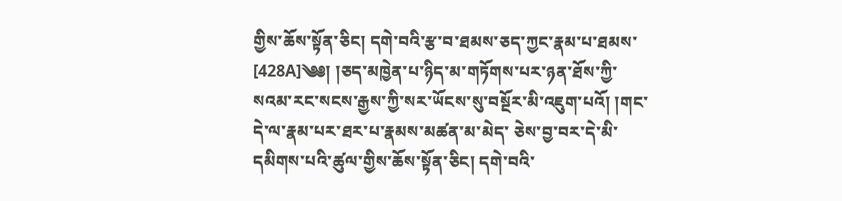གྱིས་ཆོས་སྟོན་ཅིང། དགེ་བའི་རྩ་བ་ཐམས་ཅད་ཀྱང་རྣམ་པ་ཐམས་ [428A]༄༅། །ཅད་མཁྱེན་པ་ཉིད་མ་གཏོགས་པར་ཉན་ཐོས་ཀྱི་སའམ་རང་སངས་རྒྱས་ཀྱི་སར་ཡོངས་སུ་བསྔོར་མི་འཇུག་པའོ། །གང་དེ་ལ་རྣམ་པར་ཐར་པ་རྣམས་མཚན་མ་མེད་ ཅེས་བྱ་བར་དེ་མི་དམིགས་པའི་ཚུལ་གྱིས་ཆོས་སྟོན་ཅིང། དགེ་བའི་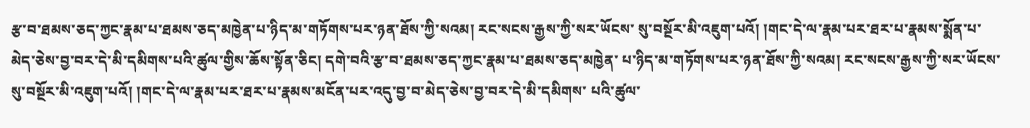རྩ་བ་ཐམས་ཅད་ཀྱང་རྣམ་པ་ཐམས་ཅད་མཁྱེན་པ་ཉིད་མ་གཏོགས་པར་ཉན་ཐོས་ཀྱི་སའམ། རང་སངས་རྒྱས་ཀྱི་སར་ཡོངས་ སུ་བསྔོར་མི་འཇུག་པའོ། །གང་དེ་ལ་རྣམ་པར་ཐར་པ་རྣམས་སྨོན་པ་མེད་ཅེས་བྱ་བར་དེ་མི་དམིགས་པའི་ཚུལ་གྱིས་ཆོས་སྟོན་ཅིང། དགེ་བའི་རྩ་བ་ཐམས་ཅད་ཀྱང་རྣམ་པ་ཐམས་ཅད་མཁྱེན་ པ་ཉིད་མ་གཏོགས་པར་ཉན་ཐོས་ཀྱི་སའམ། རང་སངས་རྒྱས་ཀྱི་སར་ཡོངས་སུ་བསྔོར་མི་འཇུག་པའོ། །གང་དེ་ལ་རྣམ་པར་ཐར་པ་རྣམས་མངོན་པར་འདུ་བྱ་བ་མེད་ཅེས་བྱ་བར་དེ་མི་དམིགས་ པའི་ཚུལ་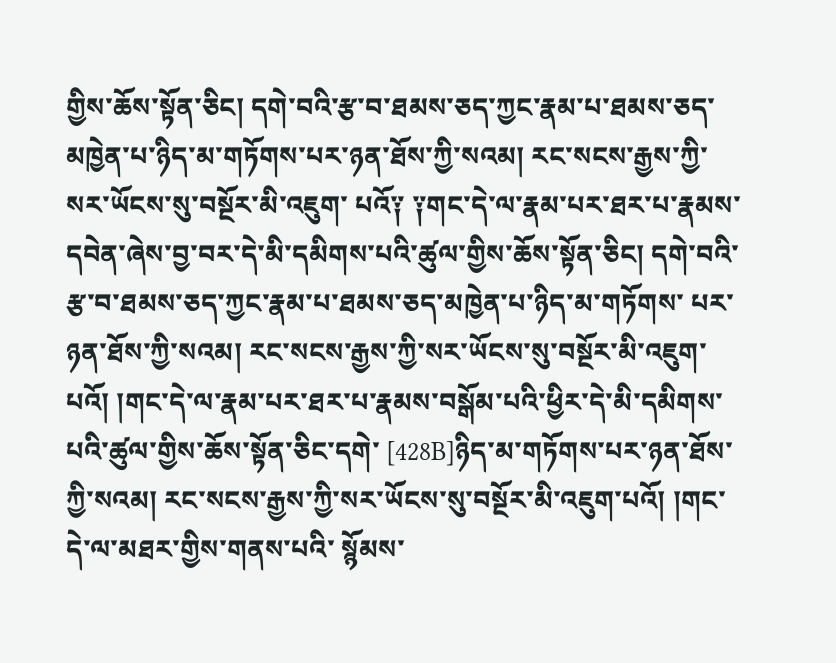གྱིས་ཆོས་སྟོན་ཅིང། དགེ་བའི་རྩ་བ་ཐམས་ཅད་ཀྱང་རྣམ་པ་ཐམས་ཅད་མཁྱེན་པ་ཉིད་མ་གཏོགས་པར་ཉན་ཐོས་ཀྱི་སའམ། རང་སངས་རྒྱས་ཀྱི་སར་ཡོངས་སུ་བསྔོར་མི་འཇུག་ པའོ༑ ༑གང་དེ་ལ་རྣམ་པར་ཐར་པ་རྣམས་དབེན་ཞེས་བྱ་བར་དེ་མི་དམིགས་པའི་ཚུལ་གྱིས་ཆོས་སྟོན་ཅིང། དགེ་བའི་རྩ་བ་ཐམས་ཅད་ཀྱང་རྣམ་པ་ཐམས་ཅད་མཁྱེན་པ་ཉིད་མ་གཏོགས་ པར་ཉན་ཐོས་ཀྱི་སའམ། རང་སངས་རྒྱས་ཀྱི་སར་ཡོངས་སུ་བསྔོར་མི་འཇུག་པའོ། །གང་དེ་ལ་རྣམ་པར་ཐར་པ་རྣམས་བསྒོམ་པའི་ཕྱིར་དེ་མི་དམིགས་པའི་ཚུལ་གྱིས་ཆོས་སྟོན་ཅིང་དགེ་ [428B]ཉིད་མ་གཏོགས་པར་ཉན་ཐོས་ཀྱི་སའམ། རང་སངས་རྒྱས་ཀྱི་སར་ཡོངས་སུ་བསྔོར་མི་འཇུག་པའོ། །གང་དེ་ལ་མཐར་གྱིས་གནས་པའི་ སྙོམས་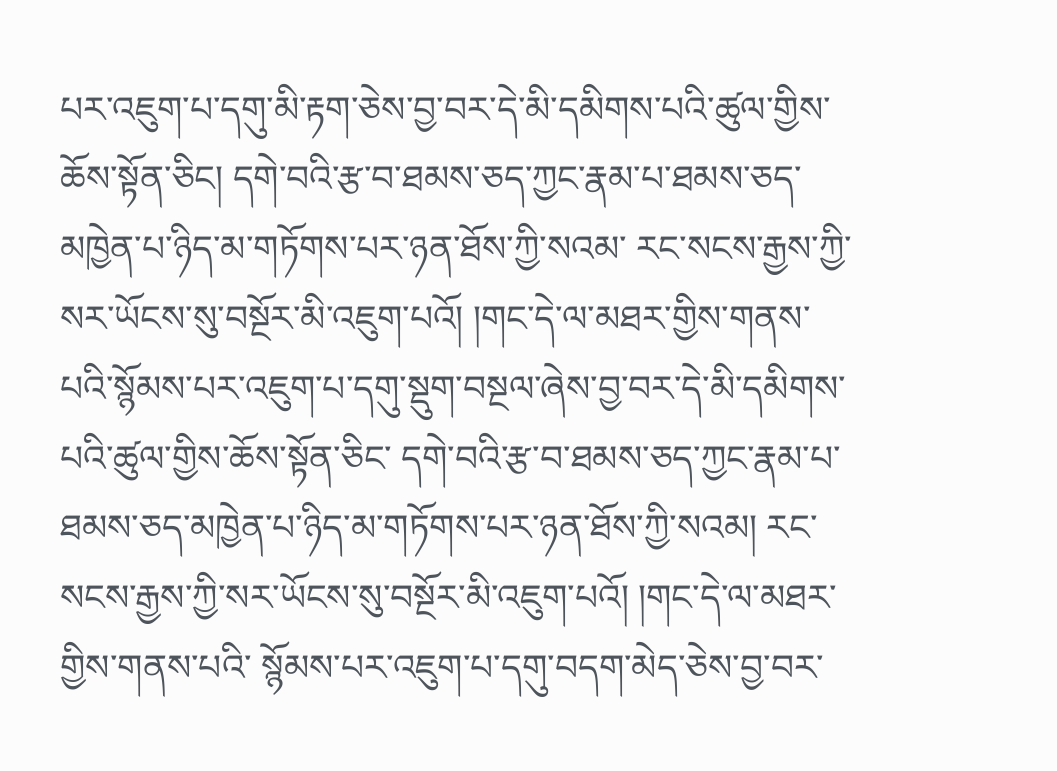པར་འཇུག་པ་དགུ་མི་རྟག་ཅེས་བྱ་བར་དེ་མི་དམིགས་པའི་ཚུལ་གྱིས་ཆོས་སྟོན་ཅིང། དགེ་བའི་རྩ་བ་ཐམས་ཅད་ཀྱང་རྣམ་པ་ཐམས་ཅད་མཁྱེན་པ་ཉིད་མ་གཏོགས་པར་ཉན་ཐོས་ཀྱི་སའམ་ རང་སངས་རྒྱས་ཀྱི་སར་ཡོངས་སུ་བསྔོར་མི་འཇུག་པའོ། །གང་དེ་ལ་མཐར་གྱིས་གནས་པའི་སྙོམས་པར་འཇུག་པ་དགུ་སྡུག་བསྔལ་ཞེས་བྱ་བར་དེ་མི་དམིགས་པའི་ཚུལ་གྱིས་ཆོས་སྟོན་ཅིང་ དགེ་བའི་རྩ་བ་ཐམས་ཅད་ཀྱང་རྣམ་པ་ཐམས་ཅད་མཁྱེན་པ་ཉིད་མ་གཏོགས་པར་ཉན་ཐོས་ཀྱི་སའམ། རང་སངས་རྒྱས་ཀྱི་སར་ཡོངས་སུ་བསྔོར་མི་འཇུག་པའོ། །གང་དེ་ལ་མཐར་གྱིས་གནས་པའི་ སྙོམས་པར་འཇུག་པ་དགུ་བདག་མེད་ཅེས་བྱ་བར་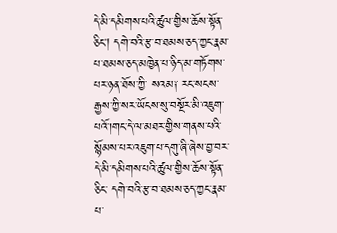དེ་མི་དམིགས་པའི་ཚུལ་གྱིས་ཆོས་སྟོན་ཅིང། དགེ་བའི་རྩ་བ་ཐམས་ཅད་ཀྱང་རྣམ་པ་ཐམས་ཅད་མཁྱེན་པ་ཉིད་མ་གཏོགས་པར་ཉན་ཐོས་ཀྱི་ སའམ༑ རང་སངས་རྒྱས་ཀྱི་སར་ཡོངས་སུ་བསྔོར་མི་འཇུག་པའོ་།གང་དེ་ལ་མཐར་གྱིས་གནས་པའི་སྙོམས་པར་འཇུག་པ་དགུ་ཞི་ཞེས་བྱ་བར་དེ་མི་དམིགས་པའི་ཚུལ་གྱིས་ཆོས་སྟོན་ཅིང་ དགེ་བའི་རྩ་བ་ཐམས་ཅད་ཀྱང་རྣམ་པ་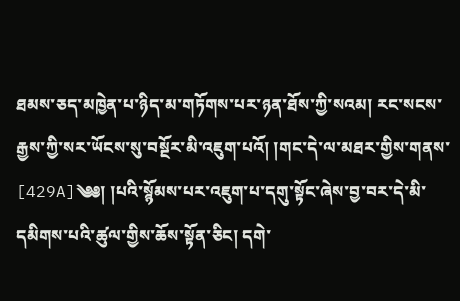ཐམས་ཅད་མཁྱེན་པ་ཉིད་མ་གཏོགས་པར་ཉན་ཐོས་ཀྱི་སའམ། རང་སངས་རྒྱས་ཀྱི་སར་ཡོངས་སུ་བསྔོར་མི་འཇུག་པའོ། །གང་དེ་ལ་མཐར་གྱིས་གནས་ [429A]༄༅། །པའི་སྙོམས་པར་འཇུག་པ་དགུ་སྟོང་ཞེས་བྱ་བར་དེ་མི་དམིགས་པའི་ཚུལ་གྱིས་ཆོས་སྟོན་ཅིང། དགེ་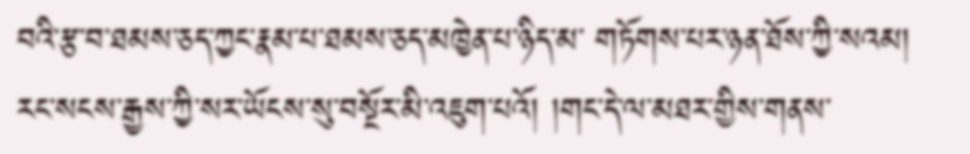བའི་རྩ་བ་ཐམས་ཅད་ཀྱང་རྣམ་པ་ཐམས་ཅད་མཁྱེན་པ་ཉིད་མ་ གཏོགས་པར་ཉན་ཐོས་ཀྱི་སའམ། རང་སངས་རྒྱས་ཀྱི་སར་ཡོངས་སུ་བསྔོར་མི་འཇུག་པའོ། །གང་དེ་ལ་མཐར་གྱིས་གནས་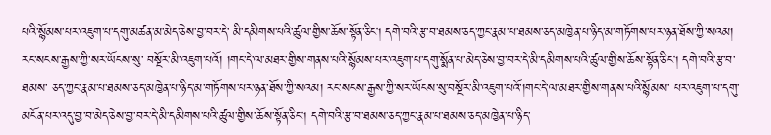པའི་སྙོམས་པར་འཇུག་པ་དགུ་མཚན་མ་མེད་ཅེས་བྱ་བར་དེ་ མི་དམིགས་པའི་ཚུལ་གྱིས་ཆོས་སྟོན་ཅིང། དགེ་བའི་རྩ་བ་ཐམས་ཅད་ཀྱང་རྣམ་པ་ཐམས་ཅད་མཁྱེན་པ་ཉིད་མ་གཏོགས་པར་ཉན་ཐོས་ཀྱི་སའམ། རང་སངས་རྒྱས་ཀྱི་སར་ཡོངས་སུ་ བསྔོར་མི་འཇུག་པའོ། །གང་དེ་ལ་མཐར་གྱིས་གནས་པའི་སྙོམས་པར་འཇུག་པ་དགུ་སྨོན་པ་མེད་ཅེས་བྱ་བར་དེ་མི་དམིགས་པའི་ཚུལ་གྱིས་ཆོས་སྟོན་ཅིང། དགེ་བའི་རྩ་བ་ཐམས་ ཅད་ཀྱང་རྣམ་པ་ཐམས་ཅད་མཁྱེན་པ་ཉིད་མ་གཏོགས་པར་ཉན་ཐོས་ཀྱི་སའམ། རང་སངས་རྒྱས་ཀྱི་སར་ཡོངས་སུ་བསྔོར་མི་འཇུག་པའོ་།གང་དེ་ལ་མཐར་གྱིས་གནས་པའི་སྙོམས་ པར་འཇུག་པ་དགུ་མངོན་པར་འདུ་བྱ་བ་མེད་ཅེས་བྱ་བར་དེ་མི་དམིགས་པའི་ཚུལ་གྱིས་ཆོས་སྟོན་ཅིང། དགེ་བའི་རྩ་བ་ཐམས་ཅད་ཀྱང་རྣམ་པ་ཐམས་ཅད་མཁྱེན་པ་ཉིད་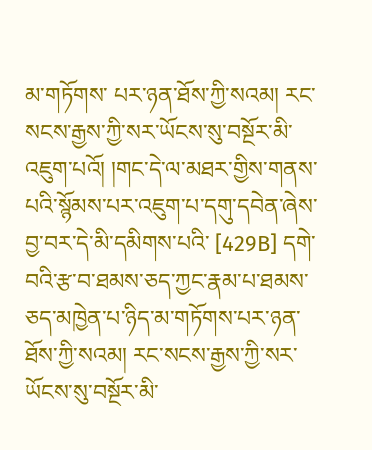མ་གཏོགས་ པར་ཉན་ཐོས་ཀྱི་སའམ། རང་སངས་རྒྱས་ཀྱི་སར་ཡོངས་སུ་བསྔོར་མི་འཇུག་པའོ། །གང་དེ་ལ་མཐར་གྱིས་གནས་པའི་སྙོམས་པར་འཇུག་པ་དགུ་དབེན་ཞེས་བྱ་བར་དེ་མི་དམིགས་པའི་ [429B] དགེ་བའི་རྩ་བ་ཐམས་ཅད་ཀྱང་རྣམ་པ་ཐམས་ཅད་མཁྱེན་པ་ཉིད་མ་གཏོགས་པར་ཉན་ཐོས་ཀྱི་སའམ། རང་སངས་རྒྱས་ཀྱི་སར་ཡོངས་སུ་བསྔོར་མི་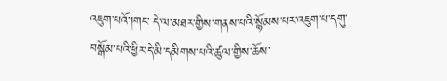འཇུག་པའོ་།གང་ དེ་ལ་མཐར་གྱིས་གནས་པའི་སྙོམས་པར་འཇུག་པ་དགུ་བསྒོམ་པའི་ཕྱིར་དེ་མི་དམིགས་པའི་ཚུལ་གྱིས་ཆོས་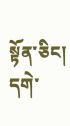སྟོན་ཅིང། དགེ་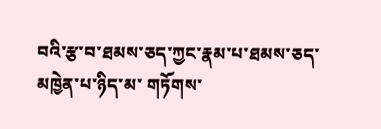བའི་རྩ་བ་ཐམས་ཅད་ཀྱང་རྣམ་པ་ཐམས་ཅད་མཁྱེན་པ་ཉིད་མ་ གཏོགས་